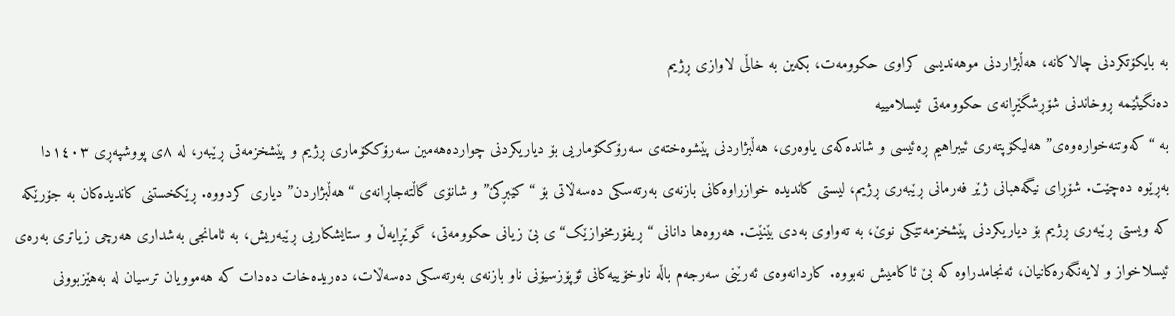بە بایکۆتکردنی چالاکانە، هەڵبژاردنی موهەندیسی کراوی حکوومەت، بکەین بە خاڵی لاوازی ڕژیم
دەنگیئێمە ڕوخاندنی شۆڕشگێڕانەی حکوومەتی ئیسلامییە
بە “کەوتنەخوارەوەی” هەلیکۆپتەری ئیبراهیم ڕەئیسی و شاندەکەی یاوەری، هەڵبژاردنی پێشوەختەی سەرۆککۆماریی بۆ دیاریکردنی چواردەهەمین سەرۆککۆماری ڕژیم و پێشخزمەتی ڕێبەر، لە ٨ی پووشپەڕی ١٤٠٣دا بەڕێوە دەچێت. شۆڕای نیگەهبانی ژێر فەرمانی ڕێبەری ڕژیم، لیستی کاندیدە خوازراوەکانی بازنەی بەرتەسکی دەسەڵاتی بۆ “کێبڕکێ” و شانۆی گاڵتەجاڕانەی “هەڵبژاردن” دیاری کردووە. ڕێکخستنی کاندیدەکان بە جۆرێکە کە ویستی ڕێبەری ڕژیم بۆ دیاریکردنی پێشخزمەتێکی نوێ، بە تەواوی بەدی بێنێت. هەروەها دانانی “ڕیفۆرمخوازێک“ی بێ زیانی حکوومەتی، گوێڕایەڵ و ستایشکاریی ڕێبەریش، بە ئامانجی بەشداری هەرچی زیاتری بەرەی ئیسلاخواز و لایەنگەرەکانیان، ئەنجامدراوە کە بێ ئاکامیش نەبووە. کاردانەوەی ئەرێنی سەرجەم باڵە ناوخۆییەکانی ئۆپۆزسیۆنی ناو بازنەی بەرتەسکی دەسەڵات، دەریدەخات دەدات کە هەموویان ترسیان لە بەهێزبوونی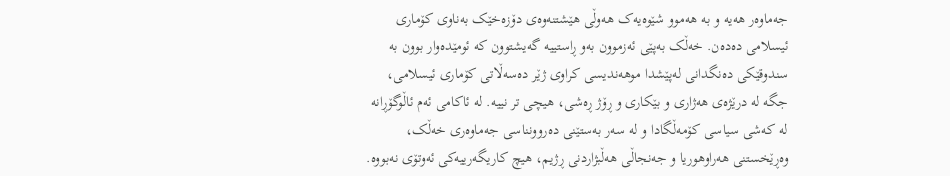جەماوەر هەیە و بە هەموو شێوەیەک هەوڵی هێشتنەوەی دۆزەخێک بەناوی کۆماری ئیسلامی دەدەن. خەڵک بەپێی ئەزموون بەو ڕاستییە گەیشتوون کە ئومێدەوار بوون بە سندوقێکی دەنگدانی لەپێشدا موهەندیسی کراوی ژێر دەسەڵاتی کۆماری ئیسلامی، جگە لە درێژەی هەژاری و بێکاری و ڕۆژ ڕەشی، هیچی تر نییە. لە ئاکامی ئەم ئاڵوگۆڕانە لە کەشی سیاسی کۆمەڵگادا و لە سەر بەستێنی دەروونناسی جەماوەری خەڵک، وەڕێخستنی هەراوهوریا و جەنجاڵی هەڵبژاردنی ڕژیم، هیچ کاریگەرییەکی ئەوتۆی نەبووە.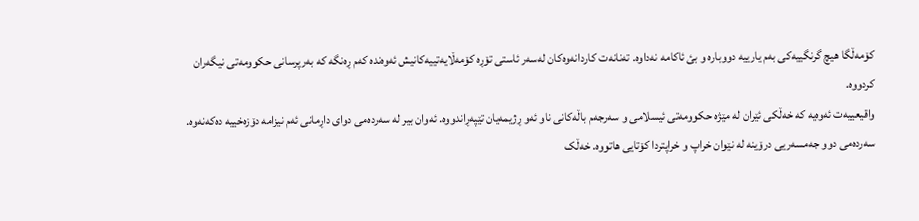کۆمەڵگا هیچ گرنگییەکی بەم یارییە دووبارە و بئ ئاکامە نەداوە. تەنانەت کاردانەوەکان لەسەر ئاستی تۆڕە کۆمەڵایەتییەکانیش ئەوەندە کەم ڕەنگە کە بەرپرسانی حکوومەتی نیگەران کردووە.
واقیعییەت ئەوەیە کە خەڵکی ئێران لە مێژە حکوومەتی ئیسلامی و سەرجەم باڵەکانی ناو ئەو ڕژیمەیان تێپەڕاندووە. ئەوان بیر لە سەردەمی دوای داڕمانی ئەم نیزامە دۆزەخییە دەکەنەوە. سەردەمی دوو جەمسەریی درۆینە لە نێوان خراپ و خراپتردا کۆتایی هاتووە. خەڵک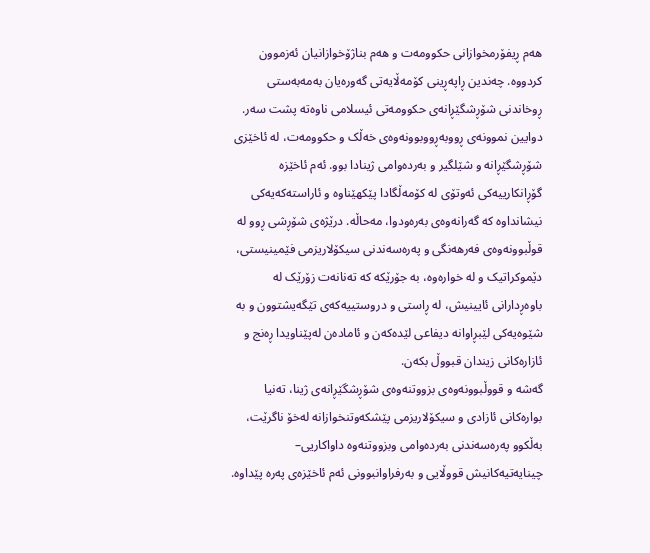هەم ڕیفۆرمخوازانی حکوومەت و هەم بناژۆخوازانیان ئەزموون کردووە. چەندین ڕاپەڕینی کۆمەڵایەتی گەورەیان بەمەبەستی ڕوخاندنی شۆڕشگێڕانەی حکوومەتی ئیسلامی ناوەتە پشت سەر. دوایین نموونەی ڕووبەڕووبوونەوەی خەڵک و حکوومەت، لە ئاخێزی شۆڕشگێڕانە و شێلگیر و بەردەوامی ژینادا بوو. ئەم ئاخێزە گۆڕانکارییەکی ئەوتۆی لە کۆمەڵگادا پێکهێناوە و ئاراستەکەیەکی نیشانداوە کە گەرانەوەی بەرەودوا، مەحاڵە. درێژەی شۆڕشی ڕوو لە قوڵبوونەوەی فەرهەنگی و پەرەسەندنی سیکۆلاریزمی فێمینیستی، دێموکراتیک و لە خوارەوە، بە جۆرێکە کە تەنانەت زۆرێک لە باوەڕدارانی ئایینیش، لە ڕاستی و دروستییەکەی تێگەیشتوون و بە شێوەیەکی لێبڕاوانە دیفاعی لێدەکەن و ئامادەن لەپێناویدا ڕەنج و ئازارەکانی زیندان قبووڵ بکەن.
گەشە و قووڵبوونەوەی بزووتنەوەی شۆڕشگێڕانەی ژینا، تەنیا بوارەکانی ئازادی و سیکۆلاریزمی پێشکەوتنخوازانە لەخۆ ناگرێت، بەڵکوو پەرەسەندنی بەردەوامی وبزووتنەوە داواکاریی– چینایەتیەکانیش قووڵایی و بەرفراوانبوونی ئەم ئاخێزەی پەرە پێداوە.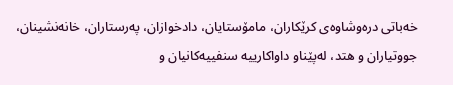خەباتی درەوشاوەی کرێکاران، مامۆستایان، دادخوازان، پەرستاران، خانەنشینان، جووتیاران و هتد، لەپێناو داواکارییە سنفییەکانیان و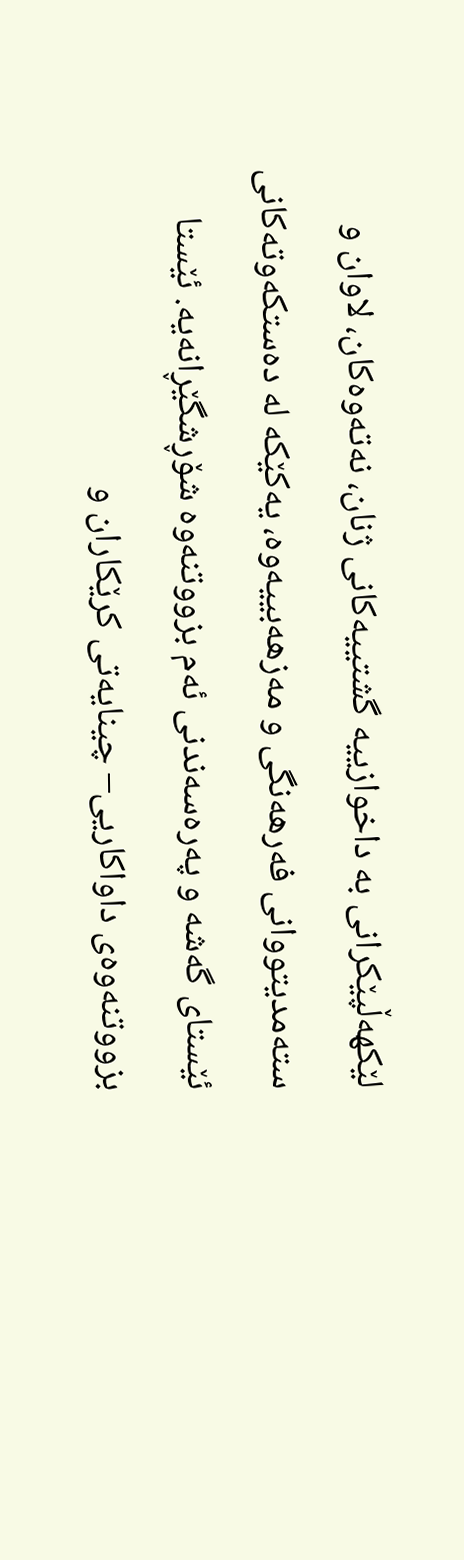لێکهەڵپێکرانی بە داخوازییە گشتییەکانی ژنان، نەتەوەکان، لاوان و ستەمدیتووانی فەرهەنگی و مەزهەبییەوە، یەکێکە لە دەستکەوتەکانی ئێستای گەشە و پەرەسەندنی ئەم بزووتنەوە شۆڕشگێڕانەیە. ئێستا بزووتنەوەی داواکاریی– چینایەتی کرێکاران و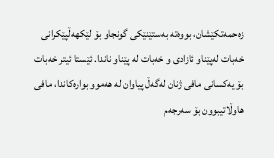زەحمەتکێشان، بووەتە بەستێنێکی گونجاو بۆ لێکهەڵپێکرانی خەبات لەپێناو ئازادی و خەبات لە پێناو ناندا. ئێستا ئیتر خەبات بۆ یەکسانی مافی ژنان لەگەڵ پیاوان لە هەموو بوارەکاندا، مافی هاوڵاتیبوون بۆ سەرجەم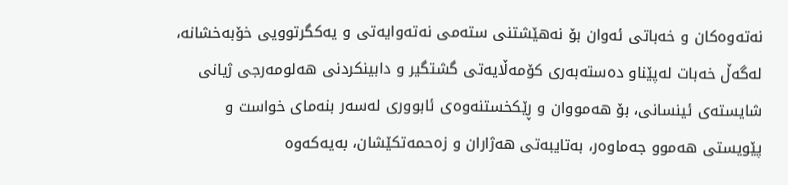نەتەوەکان و خەباتی ئەوان بۆ نەهێشتنی ستەمی نەتەوایەتی و یەکگرتوویی خۆبەخشانە، لەگەڵ خەبات لەپێناو دەستەبەری کۆمەڵایەتی گشتگیر و دابینکردنی هەلومەرجی ژیانی شایستەی ئینسانی، بۆ هەمووان و ڕێکخستنەوەی ئابووری لەسەر بنەمای خواست و پێویستی هەموو جەماوەر، بەتایبەتی هەژاران و زەحمەتکێشان، بەیەکەوە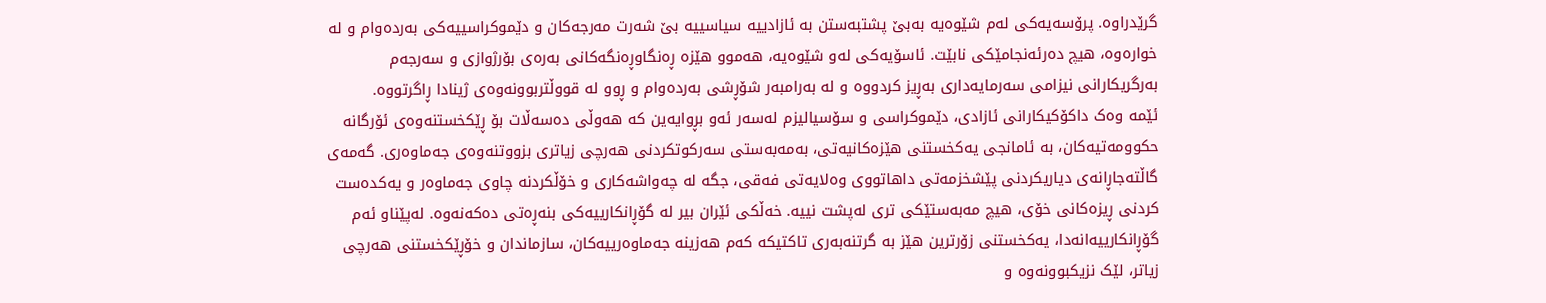گرێدراوە. پرۆسەیەکی لەم شێوەیە بەبێ پشتبەستن بە ئازادییە سیاسییە بێ شەرت مەرجەکان و دێموکراسییەکی بەردەوام و لە خوارەوە، هیچ دەرئەنجامێکی نابێت. ئاسۆیەکی لەو شێوەیە، هەموو هێزە ڕەنگاوڕەنگەکانی بەرەی بۆرژوازی و سەرجەم بەرگریکارانی نیزامی سەرمایەداری بەڕیز کردووە و لە بەرامبەر شۆڕشی بەردەوام و ڕوو لە قووڵتربوونەوەی ژینادا ڕاگرتووە.
ئێمە وەک داکۆکیکارانی ئازادی، دێموکراسی و سۆسیالیزم لەسەر ئەو بڕوایەین کە هەوڵی دەسەڵات بۆ ڕێکخستنەوەی ئۆرگانە حکوومەتیەکان، بە ئامانجی یەکخستنی هێزەکانیەتی، بەمەبەستی سەرکوتکردنی هەرچی زیاتری بزووتنەوەی جەماوەری. گەمەی گاڵتەجاڕانەی دیاریکردنی پێشخزمەتی داهاتووی وەلایەتی فەقی، جگە لە چەواشەکاری و خۆڵکردنە چاوی جەماوەر و یەکدەست کردنی ڕیزەکانی خۆی، هیچ مەبەستێکی تری لەپشت نییە. خەڵکی ئێران بیر لە گۆڕانکارییەکی بنەڕەتی دەکەنەوە. لەپێناو ئەم گۆڕانکارییەانەدا، یەکخستنی زۆرترین هێز بە گرتنەبەری تاکتیکە کەم هەزینە جەماوەرییەکان، سازماندان و خۆڕێکخستنی هەرچی زیاتر، لێک نزیکبوونەوە و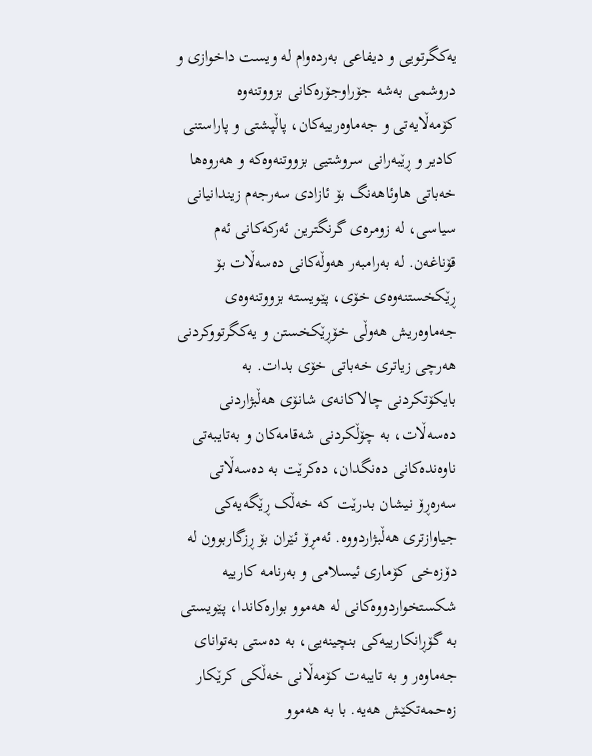یەکگرتویی و دیفاعی بەردەوام لە ویست داخوازی و دروشمی بەشە جۆراوجۆرەکانی بزووتنەوە کۆمەڵایەتی و جەماوەرییەکان، پاڵپشتی و پاراستنی کادیر و ڕێبەرانی سروشتیی بزووتنەوەکە و هەروەها خەباتی هاوئاهەنگ بۆ ئازادی سەرجەم زیندانیانی سیاسی، لە زومرەی گرنگترین ئەرکەکانی ئەم قۆناغەن. لە بەرامبەر هەوڵەکانی دەسەڵات بۆ ڕێکخستنەوەی خۆی، پێویستە بزووتنەوەی جەماوەریش هەوڵی خۆڕێکخستن و یەکگرتووکردنی هەرچی زیاتری خەباتی خۆی بدات. بە بایکۆتکردنی چالاکانەی شانۆی هەڵبژاردنی دەسەڵات، بە چۆڵکردنی شەقامەکان و بەتایبەتی ناوەندەکانی دەنگدان، دەکرێت بە دەسەڵاتی سەرەڕۆ نیشان بدرێت کە خەڵک ڕێگەیەکی جیاوازتری هەڵبژاردووە. ئەمڕۆ ئێران بۆ ڕزگاربوون لە دۆزەخی کۆماری ئیسلامی و بەرنامە کارییە شکستخواردووەکانی لە هەموو بوارەکاندا، پێویستی بە گۆڕانکارییەکی بنچینەیی، بە دەستی بەتوانای جەماوەر و بە تایبەت کۆمەڵانی خەڵکی کرێکار زەحمەتکێش هەیە. با بە هەموو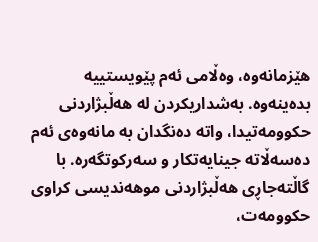هێزمانەوە، وەڵامی ئەم پێویستییە بدەینەوە. بەشداریکردن لە هەڵبژاردنی حکوومەتیدا، واتە دەنگدان بە مانەوەی ئەم دەسەڵاتە جینایەتکار و سەرکوتگەرە. با گاڵتەجاڕی هەڵبژاردنی موهەندیسی کراوی حکوومەت،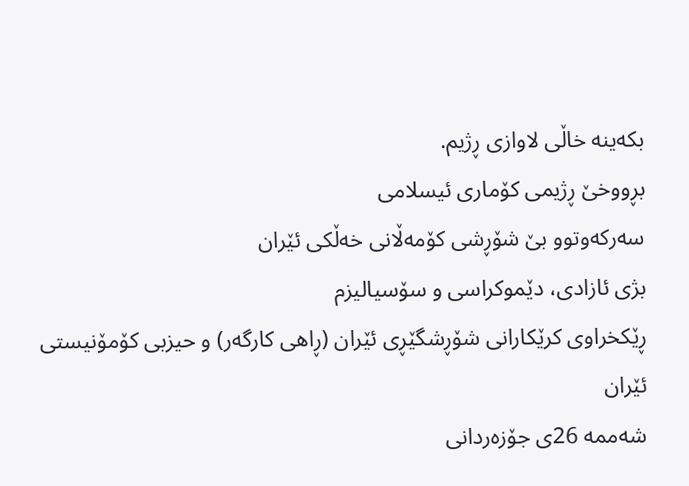بکەینە خاڵی لاوازی ڕژیم.
بڕووخێ ڕژیمی کۆماری ئیسلامی
سەرکەوتوو بێ شۆڕشی کۆمەڵانی خەڵکی ئێران
بژی ئازادی، دێموکراسی و سۆسیالیزم
ڕێکخراوی کرێکارانی شۆڕشگێڕی ئێران (ڕاهی کارگەر) و حیزبی کۆمۆنیستی ئێران
شەممە 26ی جۆزەردانی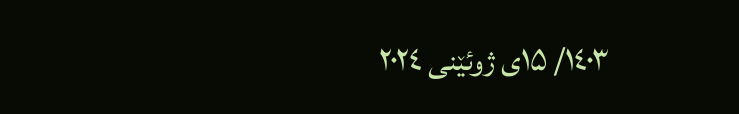١٤٠٣/ ١۵ی ژوئێنی ٢٠٢٤